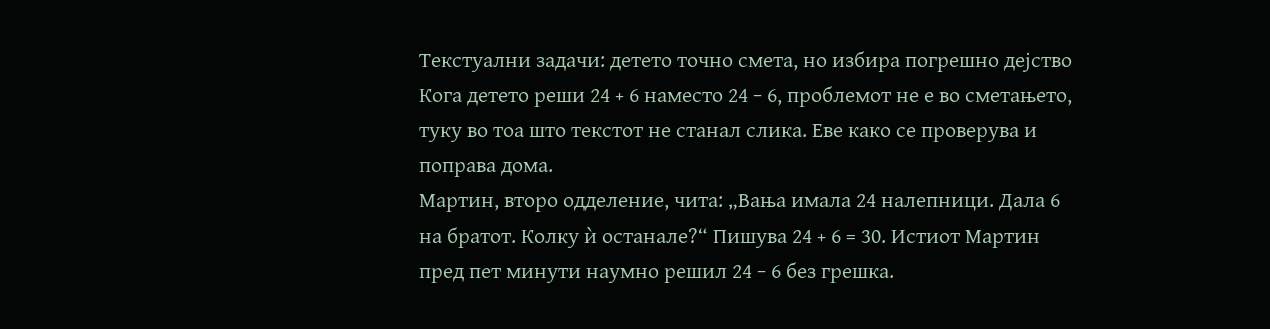Текстуални задачи: детето точно смета, но избира погрешно дејство
Кога детето реши 24 + 6 наместо 24 − 6, проблемот не е во сметањето, туку во тоа што текстот не станал слика. Еве како се проверува и поправа дома.
Мартин, второ одделение, чита: „Вања имала 24 налепници. Дала 6 на братот. Колку ѝ останале?“ Пишува 24 + 6 = 30. Истиот Мартин пред пет минути наумно решил 24 − 6 без грешка.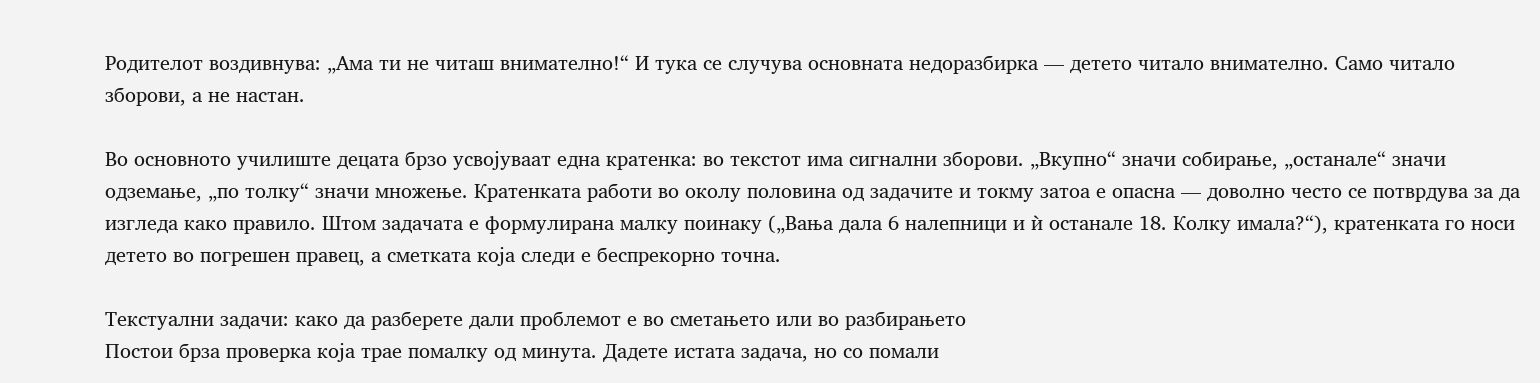Родителот воздивнува: „Ама ти не читаш внимателно!“ И тука се случува основната недоразбирка — детето читало внимателно. Само читало зборови, а не настан.

Во основното училиште децата брзо усвојуваат една кратенка: во текстот има сигнални зборови. „Вкупно“ значи собирање, „останале“ значи одземање, „по толку“ значи множење. Кратенката работи во околу половина од задачите и токму затоа е опасна — доволно често се потврдува за да изгледа како правило. Штом задачата е формулирана малку поинаку („Вања дала 6 налепници и ѝ останале 18. Колку имала?“), кратенката го носи детето во погрешен правец, а сметката која следи е беспрекорно точна.

Текстуални задачи: како да разберете дали проблемот е во сметањето или во разбирањето
Постои брза проверка која трае помалку од минута. Дадете истата задача, но со помали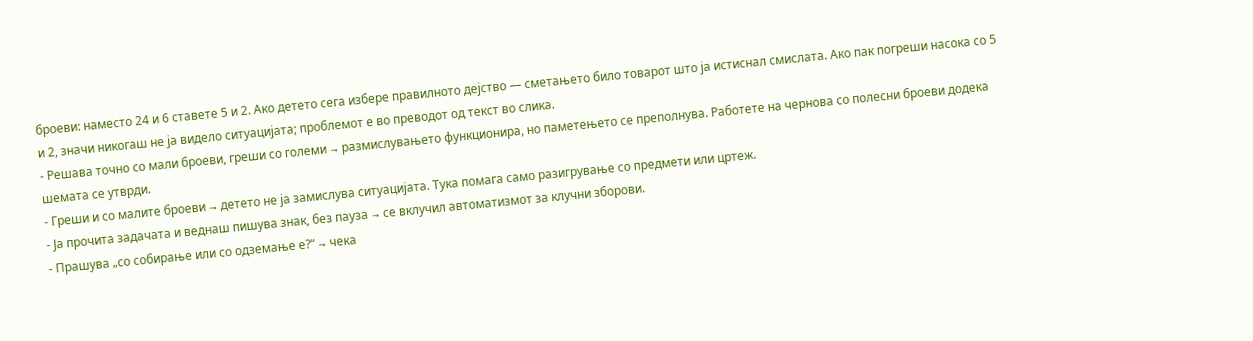броеви: наместо 24 и 6 ставете 5 и 2. Ако детето сега избере правилното дејство — сметањето било товарот што ја истиснал смислата. Ако пак погреши насока со 5 и 2, значи никогаш не ја видело ситуацијата; проблемот е во преводот од текст во слика.
- Решава точно со мали броеви, греши со големи → размислувањето функционира, но паметењето се преполнува. Работете на чернова со полесни броеви додека шемата се утврди.
- Греши и со малите броеви → детето не ја замислува ситуацијата. Тука помага само разигрување со предмети или цртеж.
- Ја прочита задачата и веднаш пишува знак, без пауза → се вклучил автоматизмот за клучни зборови.
- Прашува „со собирање или со одземање е?“ → чека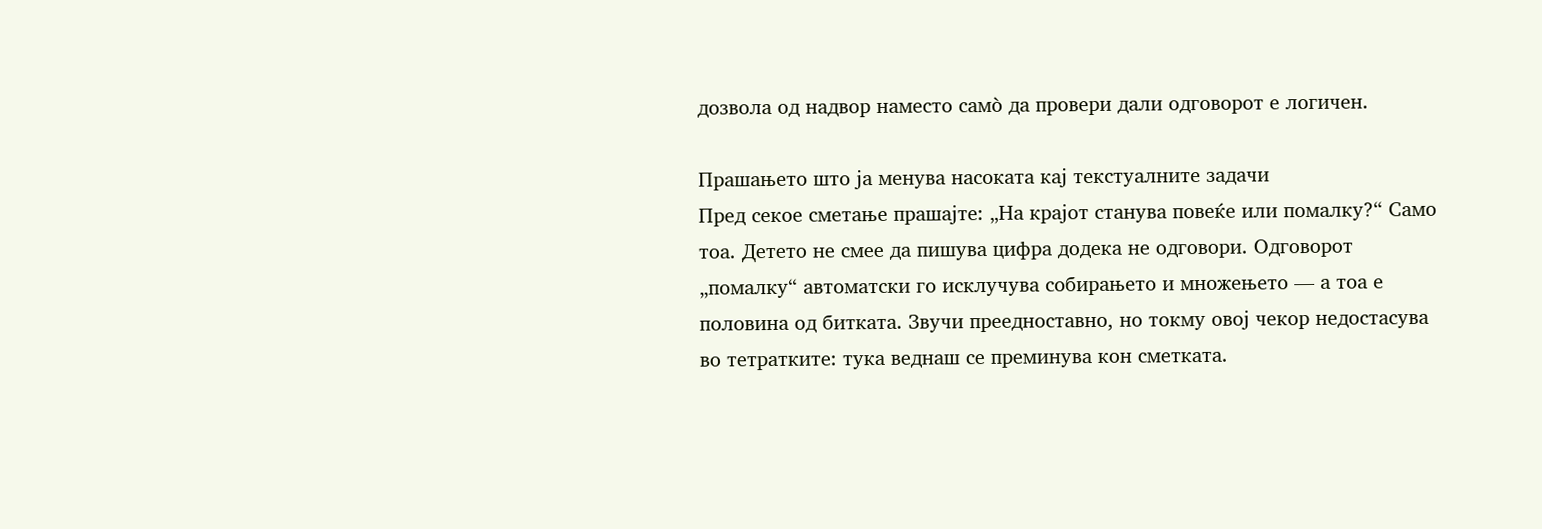дозвола од надвор наместо самò да провери дали одговорот е логичен.

Прашањето што ја менува насоката кај текстуалните задачи
Пред секое сметање прашајте: „На крајот станува повеќе или помалку?“ Само тоа. Детето не смее да пишува цифра додека не одговори. Одговорот „помалку“ автоматски го исклучува собирањето и множењето — а тоа е половина од битката. Звучи преедноставно, но токму овој чекор недостасува во тетратките: тука веднаш се преминува кон сметката.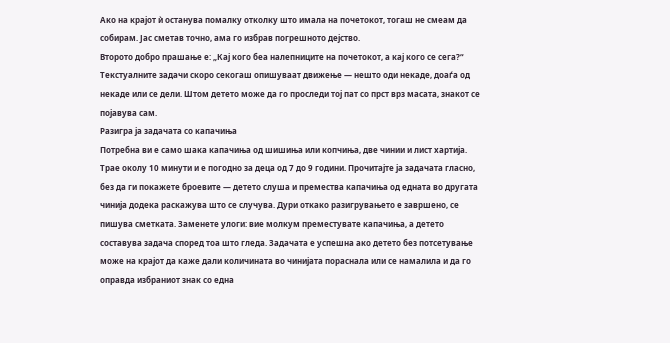Ако на крајот ѝ останува помалку отколку што имала на почетокот, тогаш не смеам да собирам. Јас сметав точно, ама го избрав погрешното дејство.
Второто добро прашање е: „Кај кого беа налепниците на почетокот, а кај кого се сега?“ Текстуалните задачи скоро секогаш опишуваат движење — нешто оди некаде, доаѓа од некаде или се дели. Штом детето може да го проследи тој пат со прст врз масата, знакот се појавува сам.
Разигра ја задачата со капачиња
Потребна ви е само шака капачиња од шишиња или копчиња, две чинии и лист хартија. Трае околу 10 минути и е погодно за деца од 7 до 9 години. Прочитајте ја задачата гласно, без да ги покажете броевите — детето слуша и премества капачиња од едната во другата чинија додека раскажува што се случува. Дури откако разигрувањето е завршено, се пишува сметката. Заменете улоги: вие молкум преместувате капачиња, а детето составува задача според тоа што гледа. Задачата е успешна ако детето без потсетување може на крајот да каже дали количината во чинијата пораснала или се намалила и да го оправда избраниот знак со една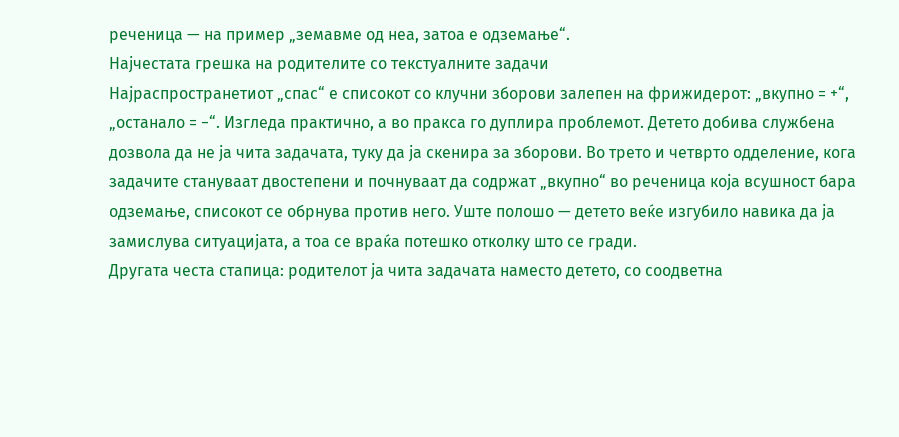реченица — на пример „земавме од неа, затоа е одземање“.
Најчестата грешка на родителите со текстуалните задачи
Најраспространетиот „спас“ е списокот со клучни зборови залепен на фрижидерот: „вкупно = +“, „останало = −“. Изгледа практично, а во пракса го дуплира проблемот. Детето добива службена дозвола да не ја чита задачата, туку да ја скенира за зборови. Во трето и четврто одделение, кога задачите стануваат двостепени и почнуваат да содржат „вкупно“ во реченица која всушност бара одземање, списокот се обрнува против него. Уште полошо — детето веќе изгубило навика да ја замислува ситуацијата, а тоа се враќа потешко отколку што се гради.
Другата честа стапица: родителот ја чита задачата наместо детето, со соодветна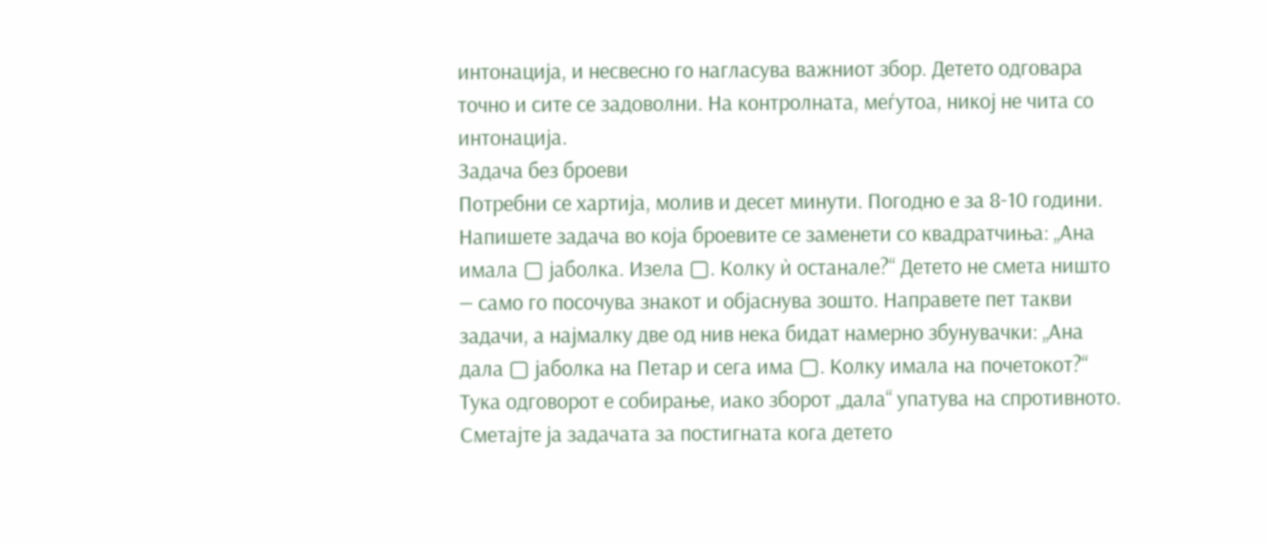интонација, и несвесно го нагласува важниот збор. Детето одговара точно и сите се задоволни. На контролната, меѓутоа, никој не чита со интонација.
Задача без броеви
Потребни се хартија, молив и десет минути. Погодно е за 8-10 години. Напишете задача во која броевите се заменети со квадратчиња: „Ана имала ▢ јаболка. Изела ▢. Колку ѝ останале?“ Детето не смета ништо — само го посочува знакот и објаснува зошто. Направете пет такви задачи, а најмалку две од нив нека бидат намерно збунувачки: „Ана дала ▢ јаболка на Петар и сега има ▢. Колку имала на почетокот?“ Тука одговорот е собирање, иако зборот „дала“ упатува на спротивното. Сметајте ја задачата за постигната кога детето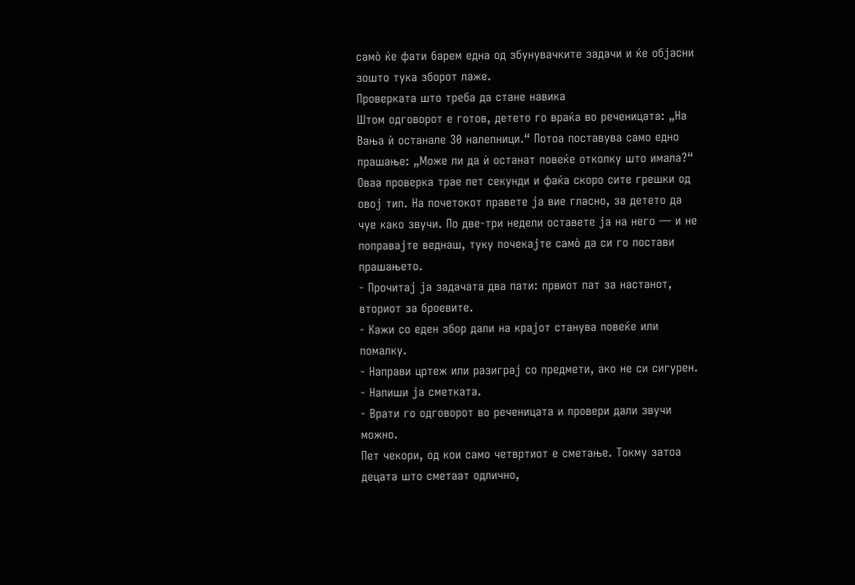самò ќе фати барем една од збунувачките задачи и ќе објасни зошто тука зборот лаже.
Проверката што треба да стане навика
Штом одговорот е готов, детето го враќа во реченицата: „На Вања ѝ останале 30 налепници.“ Потоа поставува само едно прашање: „Може ли да ѝ останат повеќе отколку што имала?“ Оваа проверка трае пет секунди и фаќа скоро сите грешки од овој тип. На почетокот правете ја вие гласно, за детето да чуе како звучи. По две-три недели оставете ја на него — и не поправајте веднаш, туку почекајте самò да си го постави прашањето.
- Прочитај ја задачата два пати: првиот пат за настанот, вториот за броевите.
- Кажи со еден збор дали на крајот станува повеќе или помалку.
- Направи цртеж или разиграј со предмети, ако не си сигурен.
- Напиши ја сметката.
- Врати го одговорот во реченицата и провери дали звучи можно.
Пет чекори, од кои само четвртиот е сметање. Токму затоа децата што сметаат одлично,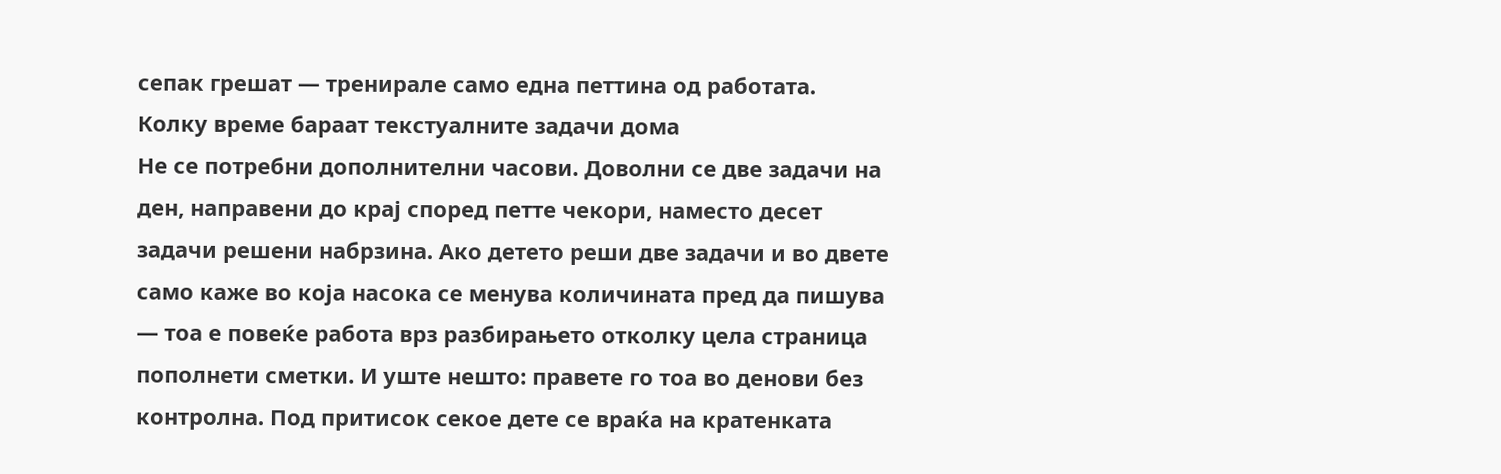сепак грешат — тренирале само една петтина од работата.
Колку време бараат текстуалните задачи дома
Не се потребни дополнителни часови. Доволни се две задачи на ден, направени до крај според петте чекори, наместо десет задачи решени набрзина. Ако детето реши две задачи и во двете само каже во која насока се менува количината пред да пишува — тоа е повеќе работа врз разбирањето отколку цела страница пополнети сметки. И уште нешто: правете го тоа во денови без контролна. Под притисок секое дете се враќа на кратенката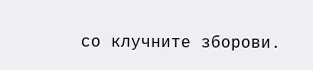со клучните зборови.